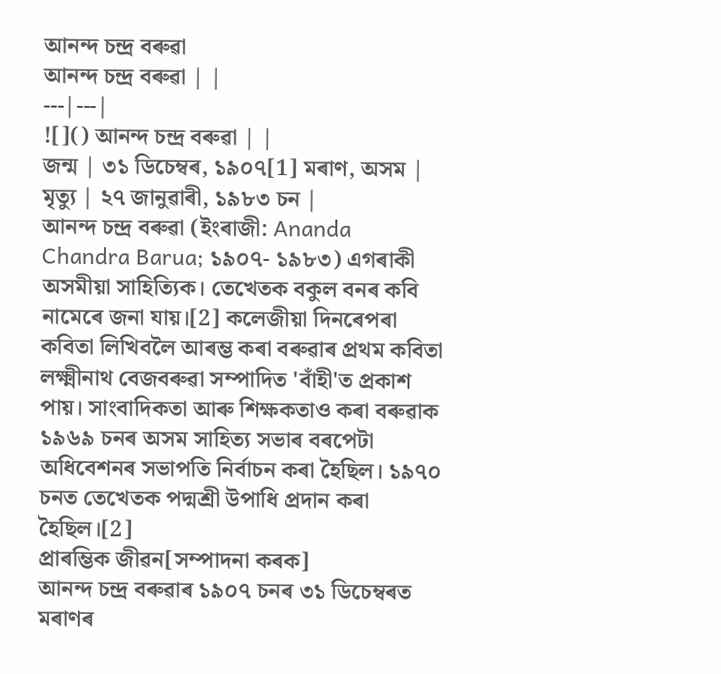আনন্দ চন্দ্ৰ বৰুৱা
আনন্দ চন্দ্ৰ বৰুৱা | |
---|---|
![]() আনন্দ চন্দ্ৰ বৰুৱা | |
জন্ম | ৩১ ডিচেম্বৰ, ১৯০৭[1] মৰাণ, অসম |
মৃত্যু | ২৭ জানুৱাৰী, ১৯৮৩ চন |
আনন্দ চন্দ্ৰ বৰুৱা (ইংৰাজী: Ananda Chandra Barua; ১৯০৭- ১৯৮৩) এগৰাকী অসমীয়া সাহিত্যিক। তেখেতক বকুল বনৰ কবি নামেৰে জনা যায়।[2] কলেজীয়া দিনৰেপৰা কবিতা লিখিবলৈ আৰম্ভ কৰা বৰুৱাৰ প্ৰথম কবিতা লক্ষ্মীনাথ বেজবৰুৱা সম্পাদিত 'বাঁহী'ত প্ৰকাশ পায়। সাংবাদিকতা আৰু শিক্ষকতাও কৰা বৰুৱাক ১৯৬৯ চনৰ অসম সাহিত্য সভাৰ বৰপেটা অধিবেশনৰ সভাপতি নিৰ্বাচন কৰা হৈছিল। ১৯৭০ চনত তেখেতক পদ্মশ্ৰী উপাধি প্ৰদান কৰা হৈছিল।[2]
প্ৰাৰম্ভিক জীৱন[সম্পাদনা কৰক]
আনন্দ চন্দ্ৰ বৰুৱাৰ ১৯০৭ চনৰ ৩১ ডিচেম্বৰত মৰাণৰ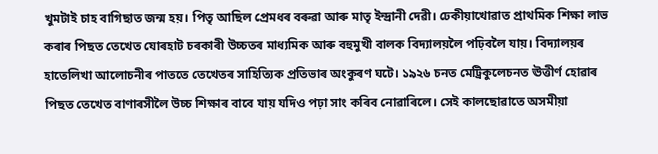খুমটাই চাহ বাগিছাত জন্ম হয়। পিতৃ আছিল প্ৰেমধৰ বৰুৱা আৰু মাতৃ ইন্দ্ৰানী দেৱী। ঢেকীয়াখোৱাত প্ৰাথমিক শিক্ষা লাভ কৰাৰ পিছত তেখেত যোৰহাট চৰকাৰী উচ্চতৰ মাধ্যমিক আৰু বহুমুখী বালক বিদ্যালয়লৈ পঢ়িবলৈ যায়। বিদ্যালয়ৰ হাতেলিখা আলোচনীৰ পাততে তেখেতৰ সাহিত্যিক প্ৰতিভাৰ অংকুৰণ ঘটে। ১৯২৬ চনত মেট্ৰিকুলেচনত ঊত্তীৰ্ণ হোৱাৰ পিছত তেখেত বাণাৰসীলৈ উচ্চ শিক্ষাৰ বাবে যায় যদিও পঢ়া সাং কৰিব নোৱাৰিলে। সেই কালছোৱাতে অসমীয়া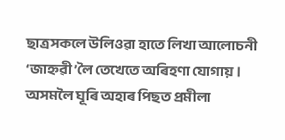ছাত্ৰসকলে উলিওৱা হাতে লিখা আলোচনী ‘জাহ্নৱী’লৈ তেখেতে অৰিহণা যোগায়। অসমলৈ ঘূৰি অহাৰ পিছত প্ৰমীলা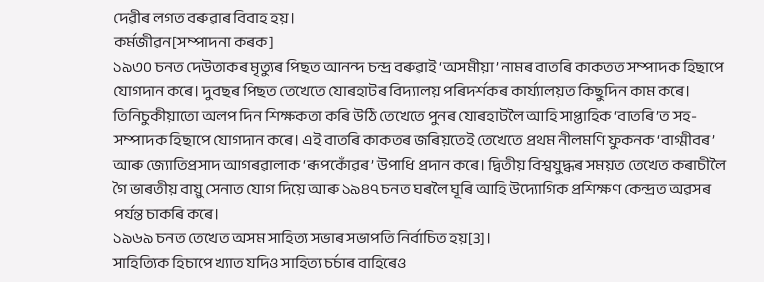দেৱীৰ লগত বৰুৱাৰ বিবাহ হয়।
কৰ্মজীৱন[সম্পাদনা কৰক]
১৯৩০ চনত দেউতাকৰ মৃত্যুৰ পিছত আনন্দ চন্দ্ৰ বৰুৱাই ‘অসমীয়া’ নামৰ বাতৰি কাকতত সম্পাদক হিছাপে যোগদান কৰে। দুবছৰ পিছত তেখেতে যোৰহাটৰ বিদ্যালয় পৰিদৰ্শকৰ কাৰ্য্যালয়ত কিছুদিন কাম কৰে। তিনিচুকীয়াতো অলপ দিন শিক্ষকতা কৰি উঠি তেখেতে পুনৰ যোৰহাটলৈ আহি সাপ্তাহিক ‘বাতৰি’ত সহ-সম্পাদক হিছাপে যোগদান কৰে। এই বাতৰি কাকতৰ জৰিয়তেই তেখেতে প্ৰথম নীলমণি ফুকনক ‘বাগ্মীবৰ’ আৰু জ্যোতিপ্ৰসাদ আগৰৱালাক ‘ৰূপকোঁৱৰ’ উপাধি প্ৰদান কৰে। দ্বিতীয় বিশ্বযুদ্ধৰ সময়ত তেখেত কৰাচীলৈ গৈ ভাৰতীয় বায়ু সেনাত যোগ দিয়ে আৰু ১৯৪৭ চনত ঘৰলৈ ঘূৰি আহি উদ্যোগিক প্ৰশিক্ষণ কেন্দ্ৰত অৱসৰ পৰ্যন্ত চাকৰি কৰে।
১৯৬৯ চনত তেখেত অসম সাহিত্য সভাৰ সভাপতি নিৰ্বাচিত হয়[3]।
সাহিত্যিক হিচাপে খ্যাত যদিও সাহিত্য চৰ্চাৰ বাহিৰেও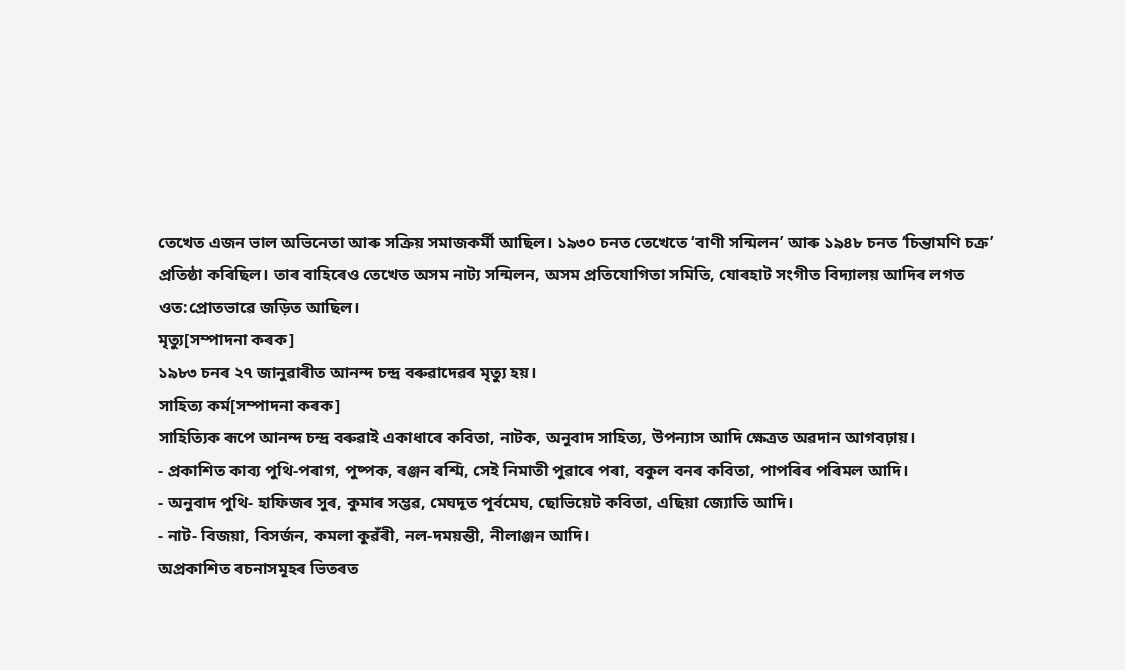তেখেত এজন ভাল অভিনেতা আৰু সক্ৰিয় সমাজকৰ্মী আছিল। ১৯৩০ চনত তেখেতে ‘বাণী সন্মিলন’ আৰু ১৯৪৮ চনত ‘চিন্তামণি চক্ৰ’ প্ৰতিষ্ঠা কৰিছিল। তাৰ বাহিৰেও তেখেত অসম নাট্য সন্মিলন, অসম প্ৰতিযোগিতা সমিতি, যোৰহাট সংগীত বিদ্যালয় আদিৰ লগত ওত:প্ৰোতভাৱে জড়িত আছিল।
মৃত্যু[সম্পাদনা কৰক]
১৯৮৩ চনৰ ২৭ জানুৱাৰীত আনন্দ চন্দ্ৰ বৰুৱাদেৱৰ মৃত্যু হয়।
সাহিত্য কৰ্ম[সম্পাদনা কৰক]
সাহিত্যিক ৰূপে আনন্দ চন্দ্ৰ বৰুৱাই একাধাৰে কবিতা, নাটক, অনুবাদ সাহিত্য, উপন্যাস আদি ক্ষেত্ৰত অৱদান আগবঢ়ায়।
- প্ৰকাশিত কাব্য পুথি-পৰাগ, পুষ্পক, ৰঞ্জন ৰশ্মি, সেই নিমাতী পুৱাৰে পৰা, বকুল বনৰ কবিতা, পাপৰিৰ পৰিমল আদি।
- অনুবাদ পুথি- হাফিজৰ সুৰ, কুমাৰ সম্ভৱ, মেঘদূত পূৰ্বমেঘ, ছোভিয়েট কবিতা, এছিয়া জ্যোতি আদি।
- নাট- বিজয়া, বিসৰ্জন, কমলা কুৱঁৰী, নল-দময়ন্তী, নীলাঞ্জন আদি।
অপ্ৰকাশিত ৰচনাসমূহৰ ভিতৰত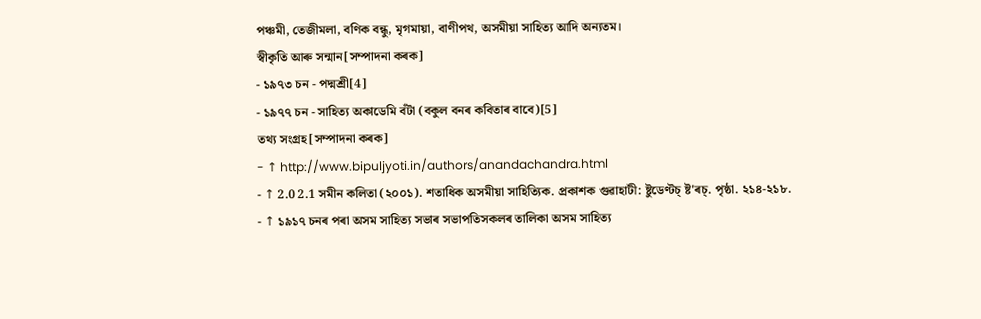পঞ্চমী, তেজীমলা, বণিক বন্ধু, মৃগমায়া, বাণীপথ, অসমীয়া সাহিত্য আদি অন্যতম।
স্বীকৃতি আৰু সন্মান[সম্পাদনা কৰক]
- ১৯৭৩ চন - পদ্মশ্ৰী[4]
- ১৯৭৭ চন - সাহিত্য অকাডেমি বঁটা (বকুল বনৰ কবিতাৰ বাবে)[5]
তথ্য সংগ্ৰহ[সম্পাদনা কৰক]
- ↑ http://www.bipuljyoti.in/authors/anandachandra.html
- ↑ 2.0 2.1 সমীন কলিতা (২০০১). শতাধিক অসমীয়া সাহিত্যিক. প্ৰকাশক গুৱাহাটী: ষ্টুডেণ্টচ্ ষ্ট'ৰচ্. পৃষ্ঠা. ২১৪-২১৮.
- ↑ ১৯১৭ চনৰ পৰা অসম সাহিত্য সভাৰ সভাপতিসকলৰ তালিকা অসম সাহিত্য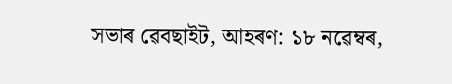সভাৰ ৱেবছাইট, আহৰণ: ১৮ নৱেম্বৰ,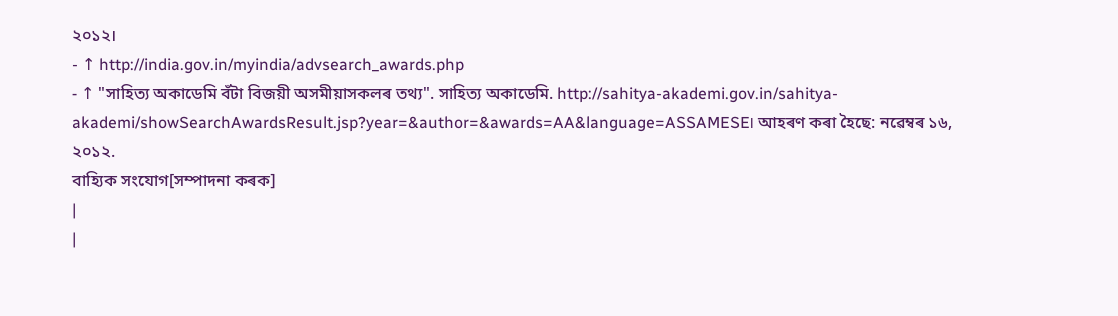২০১২।
- ↑ http://india.gov.in/myindia/advsearch_awards.php
- ↑ "সাহিত্য অকাডেমি বঁটা বিজয়ী অসমীয়াসকলৰ তথ্য". সাহিত্য অকাডেমি. http://sahitya-akademi.gov.in/sahitya-akademi/showSearchAwardsResult.jsp?year=&author=&awards=AA&language=ASSAMESE। আহৰণ কৰা হৈছে: নৱেম্বৰ ১৬, ২০১২.
বাহ্যিক সংযোগ[সম্পাদনা কৰক]
|
|